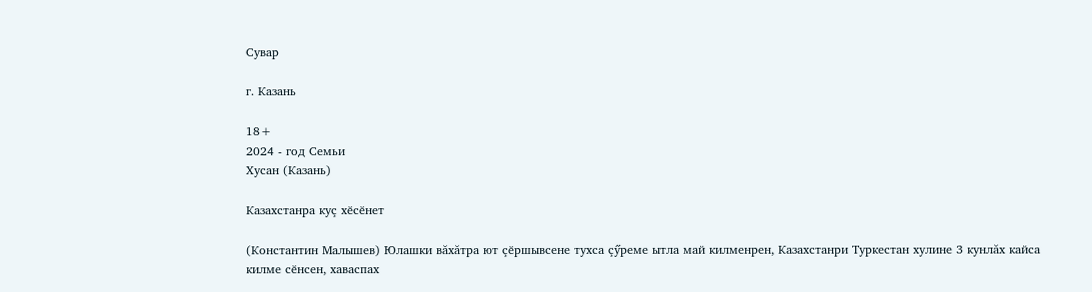Сувар

г. Казань

18+
2024 - год Семьи
Хусан (Казань)

Казахстанра куç хӗсӗнет

(Константин Малышев) Юлашки вăхăтра ют çӗршывсене тухса çӳреме ытла май килменрен, Казахстанри Туркестан хулине 3 кунлăх кайса килме сӗнсен, хаваспах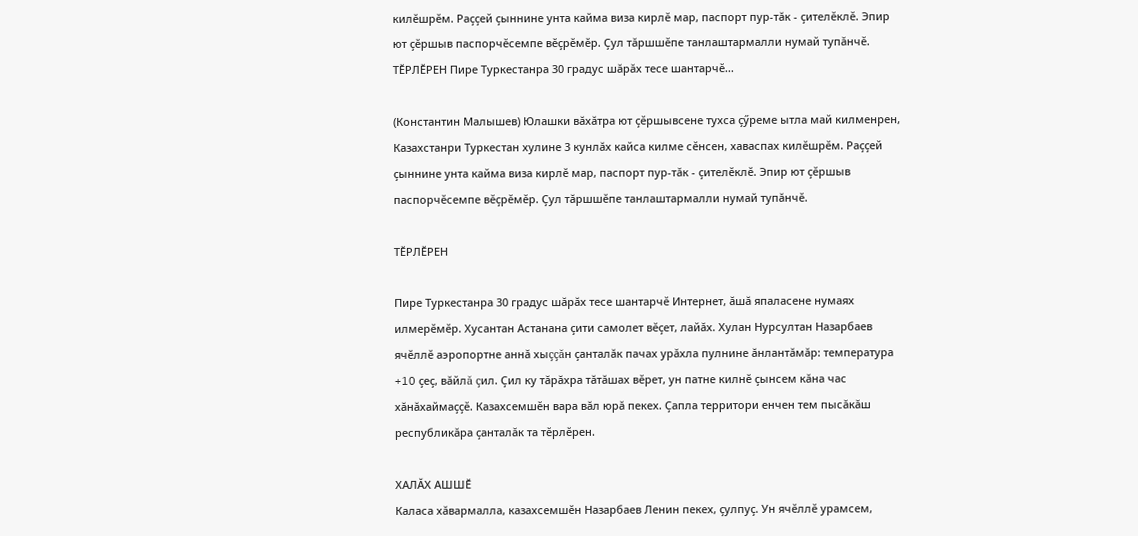килӗшрӗм. Раççей çыннине унта кайма виза кирлӗ мар, паспорт пур-тăк - çителӗклӗ. Эпир ют çӗршыв паспорчӗсемпе вӗçрӗмӗр. Çул тăршшӗпе танлаштармалли нумай тупăнчӗ. ТӖРЛӖРЕН Пире Туркестанра 30 градус шăрăх тесе шантарчӗ...

(Константин Малышев) Юлашки вăхăтра ют çӗршывсене тухса çӳреме ытла май килменрен, Казахстанри Туркестан хулине 3 кунлăх кайса килме сӗнсен, хаваспах килӗшрӗм. Раççей çыннине унта кайма виза кирлӗ мар, паспорт пур-тăк - çителӗклӗ. Эпир ют çӗршыв паспорчӗсемпе вӗçрӗмӗр. Çул тăршшӗпе танлаштармалли нумай тупăнчӗ.

ТӖРЛӖРЕН

Пире Туркестанра 30 градус шăрăх тесе шантарчӗ Интернет, ăшă япаласене нумаях илмерӗмӗр. Хусантан Астанана çити самолет вӗçет, лайăх. Хулан Нурсултан Назарбаев ячӗллӗ аэропортне аннă хыççăн çанталăк пачах урăхла пулнине ăнлантăмăр: температура +10 çеç, вăйлă çил. Çил ку тăрăхра тăтăшах вӗрет, ун патне килнӗ çынсем кăна час хăнăхаймаççӗ. Казахсемшӗн вара вăл юрă пекех. Çапла территори енчен тем пысăкăш республикăра çанталăк та тӗрлӗрен.

ХАЛĂХ АШШӖ
Каласа хăвармалла, казахсемшӗн Назарбаев Ленин пекех, çулпуç. Ун ячӗллӗ урамсем,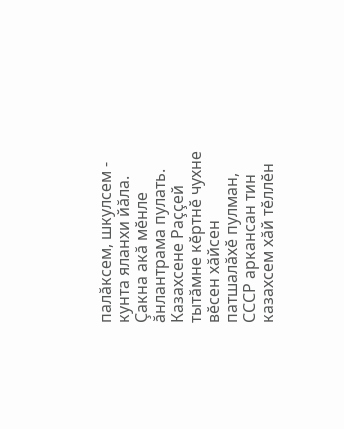палăксем, шкулсем - кунта яланхи йăла. Çакна акă мӗнле ăнлантрама пулать. Казахсене Раççей тытăмне кӗртнӗ чухне вӗсен хăйсен патшалăхӗ пулман, СССР аркансан тин казахсем хăй тӗллӗн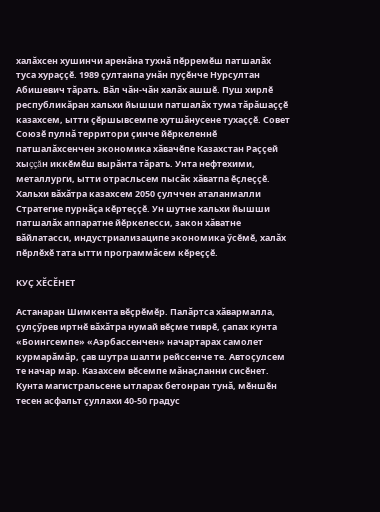халăхсен хушинчи аренăна тухнă пӗрремӗш патшалăх туса хураççӗ. 1989 çултанпа унăн пуçӗнче Нурсултан Абишевич тăрать. Вăл чăн-чăн халăх ашшӗ. Пуш хирлӗ республикăран хальхи йышши патшалăх тума тăрăшаççӗ казахсем, ытти çӗршывсемпе хутшăнусене тухаççӗ. Совет Союзӗ пулнă территори çинче йӗркеленнӗ патшалăхсенчен экономика хăвачӗпе Казахстан Раççей хыççăн иккӗмӗш вырăнта тăрать. Унта нефтехими, металлурги, ытти отрасльсем пысăк хăватпа ӗçлеççӗ. Хальхи вăхăтра казахсем 2050 çулччен аталанмалли Стратегие пурнăçа кӗртеççӗ. Ун шутне хальхи йышши патшалăх аппаратне йӗркелесси, закон хăватне вăйлатасси, индустриализаципе экономика ӳсӗмӗ, халăх пӗрлӗхӗ тата ытти программăсем кӗреççӗ.

КУÇ ХӖСӖНЕТ

Астанаран Шимкента вӗçрӗмӗр. Палăртса хăвармалла, çулçӳрев иртнӗ вăхăтра нумай вӗçме тиврӗ, çапах кунта «Боингсемпе» «Аэрбассенчен» начартарах самолет курмарăмăр, çав шутра шалти рейссенче те. Автоçулсем те начар мар. Казахсем вӗсемпе мăнаçланни сисӗнет.
Кунта магистральсене ытларах бетонран тунă, мӗншӗн тесен асфальт çуллахи 40-50 градус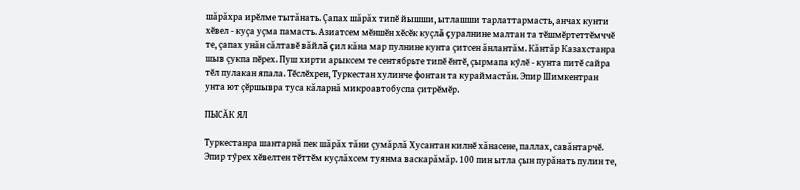шăрăхра ирӗлме тытăнать. Çапах шăрăх типӗ йышши, ытлашши тарлаттармасть, анчах кунти хӗвел - куçа уçма памасть. Азиатсем мӗншӗн хӗсӗк куçлă çуралнине малтан та тӗшмӗртеттӗмччӗ те, çапах унăн сăлтавӗ вăйлă çил кăна мар пулнине кунта çитсен ăнлантăм. Кăнтăр Казахстанра шыв çукпа пӗрех. Пуш хирти арыксем те сентябрьте типӗ ӗнтӗ, çырмапа кӳлӗ - кунта питӗ сайра тӗл пулакан япала. Тӗслӗхрен, Туркестан хулинче фонтан та кураймастăн. Эпир Шимкентран унта ют çӗршывра туса кăларнă микроавтобуспа çитрӗмӗр.

ПЫСĂК ЯЛ

Туркестанра шантарнă пек шăрăх тăни çумăрлă Хусантан килнӗ хăнасене, паллах, савăнтарчӗ. Эпир тӳрех хӗвелтен тӗттӗм куçлăхсем туянма васкарăмăр. 100 пин ытла çын пурăнать пулин те,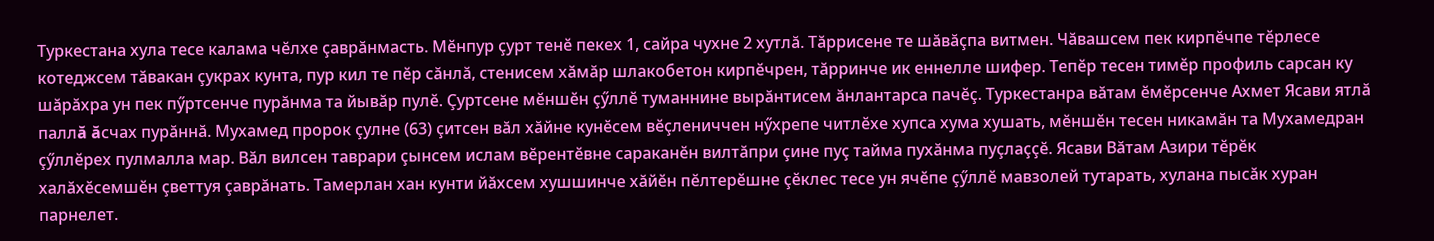Туркестана хула тесе калама чӗлхе çаврăнмасть. Мӗнпур çурт тенӗ пекех 1, сайра чухне 2 хутлă. Тăррисене те шăвăçпа витмен. Чăвашсем пек кирпӗчпе тӗрлесе котеджсем тăвакан çукрах кунта, пур кил те пӗр сăнлă, стенисем хăмăр шлакобетон кирпӗчрен, тăрринче ик еннелле шифер. Тепӗр тесен тимӗр профиль сарсан ку шăрăхра ун пек пӳртсенче пурăнма та йывăр пулӗ. Çуртсене мӗншӗн çӳллӗ туманнине вырăнтисем ăнлантарса пачӗç. Туркестанра вăтам ӗмӗрсенче Ахмет Ясави ятлă паллă ăсчах пурăннă. Мухамед пророк çулне (63) çитсен вăл хăйне кунӗсем вӗçлениччен нӳхрепе читлӗхе хупса хума хушать, мӗншӗн тесен никамăн та Мухамедран çӳллӗрех пулмалла мар. Вăл вилсен таврари çынсем ислам вӗрентӗвне сараканӗн вилтăпри çине пуç тайма пухăнма пуçлаççӗ. Ясави Вăтам Азири тӗрӗк халăхӗсемшӗн çветтуя çаврăнать. Тамерлан хан кунти йăхсем хушшинче хăйӗн пӗлтерӗшне çӗклес тесе ун ячӗпе çӳллӗ мавзолей тутарать, хулана пысăк хуран парнелет.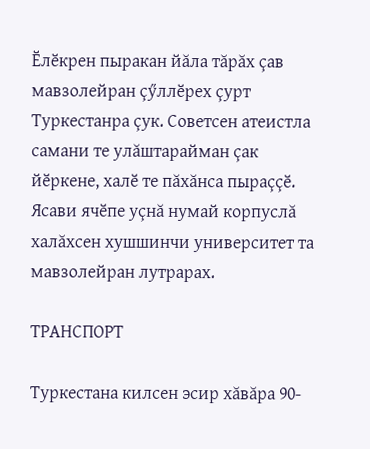Ӗлӗкрен пыракан йăла тăрăх çав мавзолейран çӳллӗрех çурт Туркестанра çук. Советсен атеистла самани те улăштарайман çак йӗркене, халӗ те пăхăнса пыраççӗ. Ясави ячӗпе уçнă нумай корпуслă халăхсен хушшинчи университет та мавзолейран лутрарах.

ТРАНСПОРТ

Туркестана килсен эсир хăвăра 90-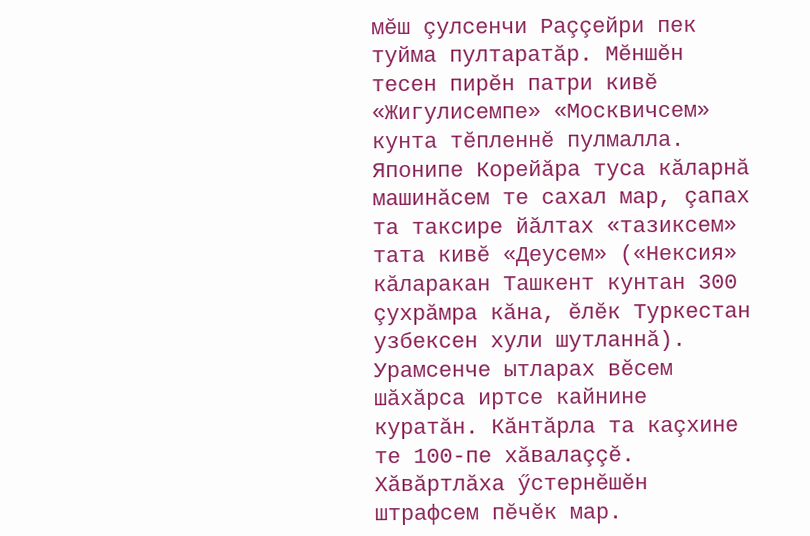мӗш çулсенчи Раççейри пек туйма пултаратăр. Мӗншӗн тесен пирӗн патри кивӗ «Жигулисемпе» «Москвичсем» кунта тӗпленнӗ пулмалла. Японипе Корейăра туса кăларнă машинăсем те сахал мар, çапах та таксире йăлтах «тазиксем» тата кивӗ «Деусем» («Нексия» кăларакан Ташкент кунтан 300 çухрăмра кăна, ӗлӗк Туркестан узбексен хули шутланнă). Урамсенче ытларах вӗсем шăхăрса иртсе кайнине куратăн. Кăнтăрла та каçхине те 100-пе хăвалаççӗ. Хăвăртлăха ӳстернӗшӗн штрафсем пӗчӗк мар.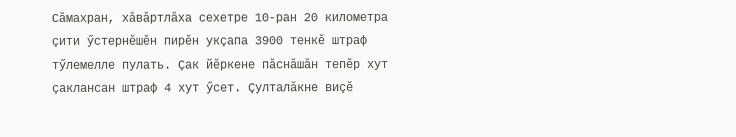Сăмахран, хăвăртлăха сехетре 10-ран 20 километра çити ӳстернӗшӗн пирӗн укçапа 3900 тенкӗ штраф тӳлемелле пулать. Çак йӗркене пăснăшăн тепӗр хут çаклансан штраф 4 хут ӳсет. Çулталăкне виçӗ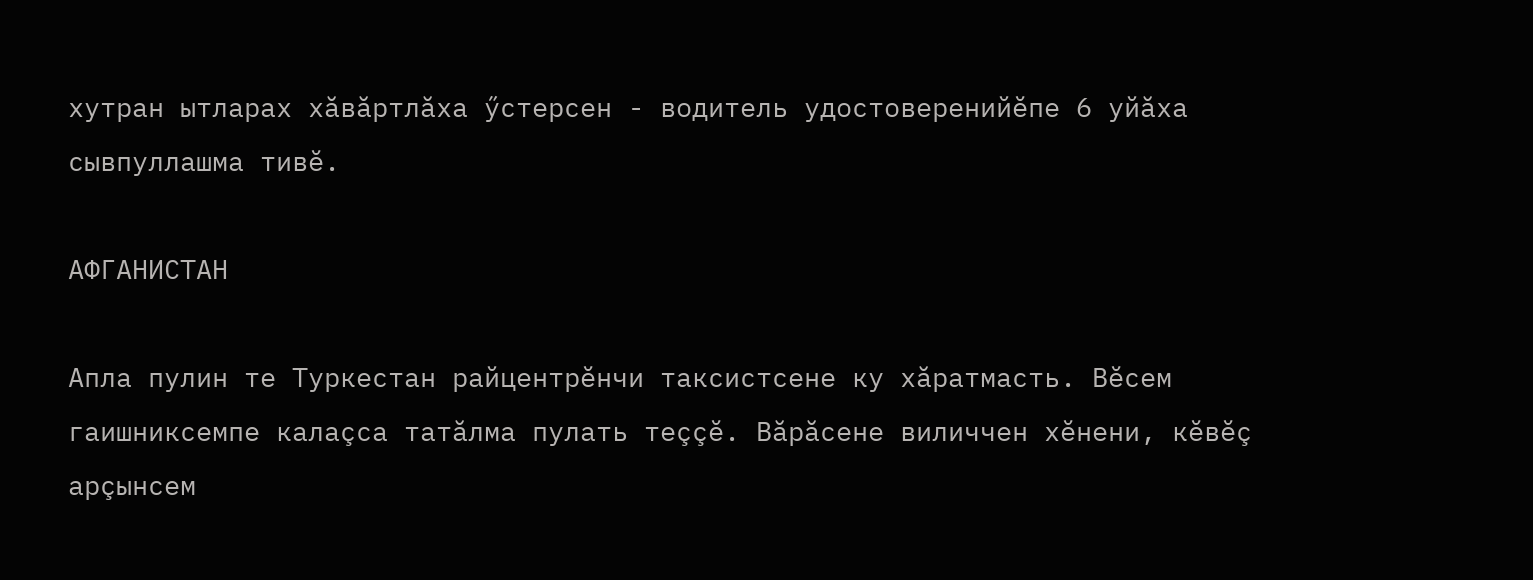хутран ытларах хăвăртлăха ӳстерсен - водитель удостоверенийӗпе 6 уйăха сывпуллашма тивӗ.

АФГАНИСТАН

Апла пулин те Туркестан райцентрӗнчи таксистсене ку хăратмасть. Вӗсем гаишниксемпе калаçса татăлма пулать теççӗ. Вăрăсене виличчен хӗнени, кӗвӗç арçынсем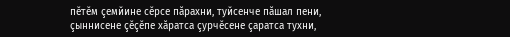пӗтӗм çемйине сӗрсе пăрахни, туйсенче пăшал пени, çыннисене çӗçӗпе хăратса çурчӗсене çаратса тухни,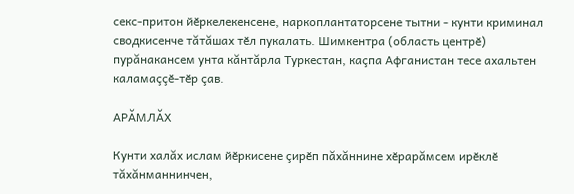секс-притон йӗркелекенсене, наркоплантаторсене тытни - кунти криминал сводкисенче тăтăшах тӗл пукалать. Шимкентра (область центрӗ) пурăнакансем унта кăнтăрла Туркестан, каçпа Афганистан тесе ахальтен каламаççӗ-тӗр çав.

АРĂМЛĂХ

Кунти халăх ислам йӗркисене çирӗп пăхăннине хӗрарăмсем ирӗклӗ тăхăнманнинчен,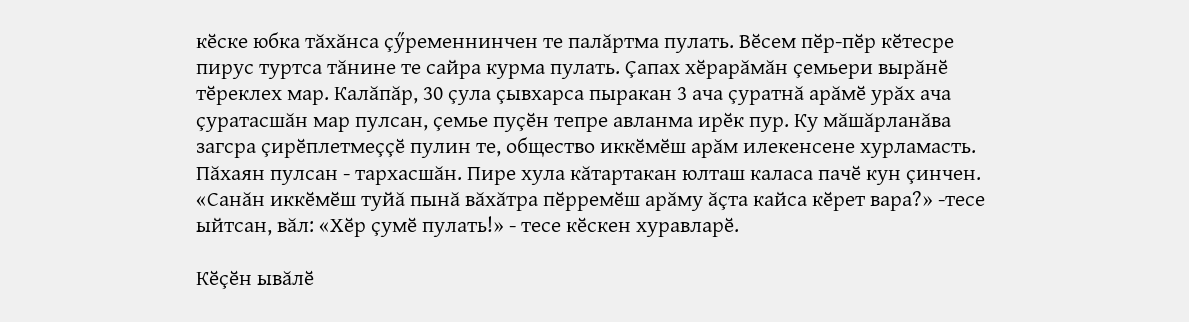кӗске юбка тăхăнса çӳременнинчен те палăртма пулать. Вӗсем пӗр-пӗр кӗтесре пирус туртса тăнине те сайра курма пулать. Çапах хӗрарăмăн çемьери вырăнӗ тӗреклех мар. Калăпăр, 30 çула çывхарса пыракан 3 ача çуратнă арăмӗ урăх ача çуратасшăн мар пулсан, çемье пуçӗн тепре авланма ирӗк пур. Ку мăшăрланăва загсра çирӗплетмеççӗ пулин те, общество иккӗмӗш арăм илекенсене хурламасть. Пăхаян пулсан - тархасшăн. Пире хула кăтартакан юлташ каласа пачӗ кун çинчен. «Санăн иккӗмӗш туйă пынă вăхăтра пӗрремӗш арăму ăçта кайса кӗрет вара?» -тесе ыйтсан, вăл: «Хӗр çумӗ пулать!» - тесе кӗскен хуравларӗ.

Кӗçӗн ывăлӗ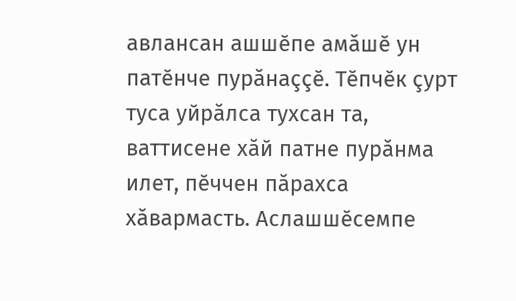авлансан ашшӗпе амăшӗ ун патӗнче пурăнаççӗ. Тӗпчӗк çурт туса уйрăлса тухсан та, ваттисене хăй патне пурăнма илет, пӗччен пăрахса хăвармасть. Аслашшӗсемпе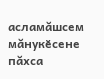асламăшсем мăнукӗсене пăхса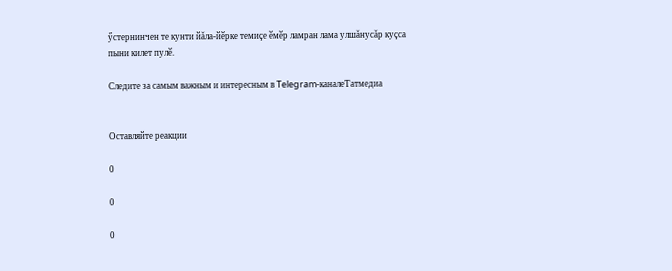ӳстернинчен те кунти йăла-йӗрке темиçе ӗмӗр ламран лама улшăнусăр куçса пыни килет пулӗ.

Следите за самым важным и интересным в Telegram-каналеТатмедиа


Оставляйте реакции

0

0

0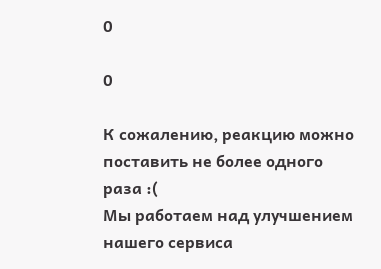0

0

К сожалению, реакцию можно поставить не более одного раза :(
Мы работаем над улучшением нашего сервиса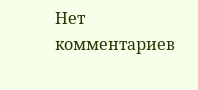Нет комментариев